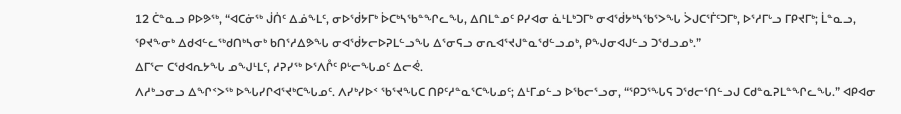12 ᑖᓐᓇᓗ ᑭᐅᕗᖅ, “ᐊᑕᓃᖅ ᒎᑏᑦ ᐃᓅᖕᒪᑦ, ᓂᐅᖂᔭᒥᒃ ᐆᑕᒃᓴᖃᓐᖏᓚᖓ, ᐃᑎᒪᓐᓄᑦ ᑭᓯᐊᓂ ᓈᒻᒪᒃᑐᒥᒃ ᓂᐊᖂᔭᒃᓴᖃᕐᐳᖓ ᐴᒍᑕᕐᒦᑦᑐᒥᒃ, ᐅᕐᓱᒥᒡᓗ ᒥᑭᔪᒥᒃ; ᒫᓐᓇᓗ, ᕿᔪᖕᓂᒃ ᐃᑯᐊᓪᓚᖅᑯᑎᒃᓴᓂᒃ ᑲᑎᕐᓱᐃᕗᖓ ᓂᐊᖂᔭᓕᐅᕈᒪᓪᓗᖓ ᐃᕐᓂᕋᓗ ᓂᕆᐊᕐᔪᒍᓐᓇᖁᓪᓗᓄᒃ, ᑭᖑᓂᐊᒍᓪᓗ ᑐᖁᓗᓄᒃ.”
ᐃᒥᕐᓕ ᑕᖁᐊᕆᔭᖓ ᓄᖑᒻᒪᑦ, ᓱᕈᓯᖅ ᐅᕐᐱᒊᑦ ᑭᒡᓕᖓᓄᑦ ᐃᓕᕚ.
ᐱᓱᒃᓗᓂᓗ ᐃᖏᑉᐳᖅ ᐅᖓᓯᒋᐊᕐᔪᒃᑕᖓᓄᑦ. ᐱᓯᒃᓯᐅᑉ ᖃᕐᔪᖓᑕ ᑎᑭᑦᓱᓐᓇᕐᑕᖓᓄᑦ; ᐃᒻᒥᓄᓪᓗ ᐅᖃᓕᕐᓗᓂ, “ᕿᑐᕐᖓᕋ ᑐᖁᓕᕐᑎᓪᓗᒍ ᑕᑯᓐᓇᕈᒪᓐᖏᓚᖓ.” ᐊᑭᐊᓂ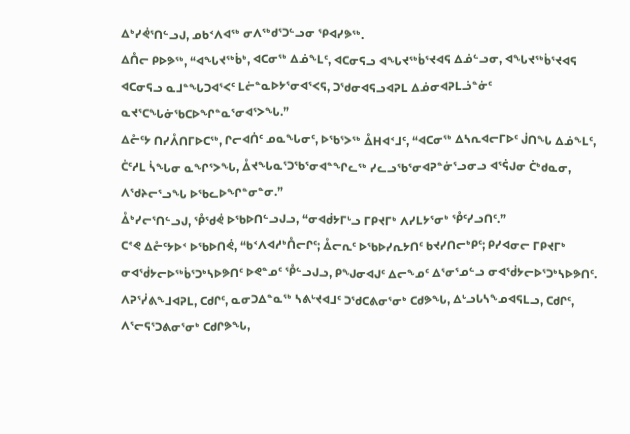ᐃᒃᓯᕚᕐᑎᓪᓗᒍ, ᓄᑲᑉᐱᐊᖅ ᓂᐱᖅᑯᕐᑐᓪᓗᓂ ᕿᐊᓯᕗᖅ.
ᐃᑍᓕ ᑭᐅᕗᖅ, “ᐊᖓᔪᖅᑳᒃ, ᐊᑕᓂᖅ ᐃᓅᖕᒪᑦ, ᐊᑕᓂᕋᓗ ᐊᖓᔪᖅᑳᕐᔪᐊᕋ ᐃᓅᓪᓗᓂ, ᐊᖓᔪᖅᑳᕐᔪᐊᕋ ᐊᑕᓂᕋᓗ ᓇᒧᓐᖓᑐᐊᕐᐸᑦ ᒪᓖᓐᓇᐅᔭᕐᓂᐊᕐᐸᕋ, ᑐᖁᓂᐊᕋᓗᐊᕈᒪ ᐃᓅᓂᐊᕈᒪᓘᓐᓃᑦ ᓇᔪᕐᑕᖓᓃᖃᑕᐅᖏᓐᓇᕐᓂᐊᕐᐳᖓ.”
ᐃᓔᑦᔭ ᑎᓯᐰᑎᒥᐅᑕᖅ, ᒋᓕᐊᑏᑦ ᓄᓇᖓᓂᑦ, ᐅᖃᕐᐳᖅ ᐂᕼᐊᑉᒧᑦ, “ᐊᑕᓂᖅ ᐃᓴᕆᐊᓕᒥᐅᑦ ᒎᑎᖓ ᐃᓅᖕᒪᑦ, ᑖᑦᓱᒪ ᓵᖓᓂ ᓇᖏᕐᐳᖓ, ᐂᔪᖓᓇᕐᑐᖃᕐᓂᐊᓐᖏᓚᖅ ᓯᓚᓗᖃᕐᓂᐊᕈᓐᓃᕐᓗᓂᓗ ᐊᕐᕌᒍᓂ ᑖᒃᑯᓇᓂ, ᐱᖁᔨᓕᕐᓗᖓ ᐅᖃᓚᐅᖏᓐᓂᓐᓂ.”
ᐂᒃᓯᓕᕐᑎᓪᓗᒍ, ᕾᖁᕚ ᐅᖃᐅᑎᓪᓗᒍᓗ, “ᓂᐊᑰᔭᒥᒡᓗ ᒥᑭᔪᒥᒃ ᐱᓯᒪᔭᕐᓂᒃ ᕾᑦᓯᓗᑎᑦ.”
ᑕᕝᕙ ᐃᓔᑦᔭᐅᑉ ᐅᖃᐅᑎᕚ, “ᑲᑉᐱᐊᓱᒃᑍᓕᒋᑦ; ᐂᓕᕆᑦ ᐅᖃᐅᓯᕆᔭᑎᑦ ᑲᔪᓯᑎᓕᒃᑭᑦ; ᑭᓯᐊᓂᓕ ᒥᑭᔪᒥᒃ ᓂᐊᖂᔭᓕᐅᖅᑳᕐᑐᒃᓴᐅᕗᑎᑦ ᐅᕙᓐᓄᑦ ᕾᓪᓗᒍᓗ, ᑭᖑᓂᐊᒍᑦ ᐃᓕᖕᓄᑦ ᐃᕐᓂᕐᓄᓪᓗ ᓂᐊᖂᔭᓕᐅᕐᑐᒃᓴᐅᕗᑎᑦ.
ᐱᕈᕐᓰᕕᖕᒧᐊᕈᒪ, ᑕᑯᒋᑦ, ᓇᓂᑐᐃᓐᓇᖅ ᓴᕕᒡᔪᐊᒧᑦ ᑐᖁᑕᕕᓂᕐᓂᒃ ᑕᑯᕗᖓ, ᐃᒡᓗᒐᓴᖕᓄᐊᕋᒪᓗ, ᑕᑯᒋᑦ, ᐱᕐᓕᕋᕐᑐᕕᓂᕐᓂᒃ ᑕᑯᒋᕗᖓ,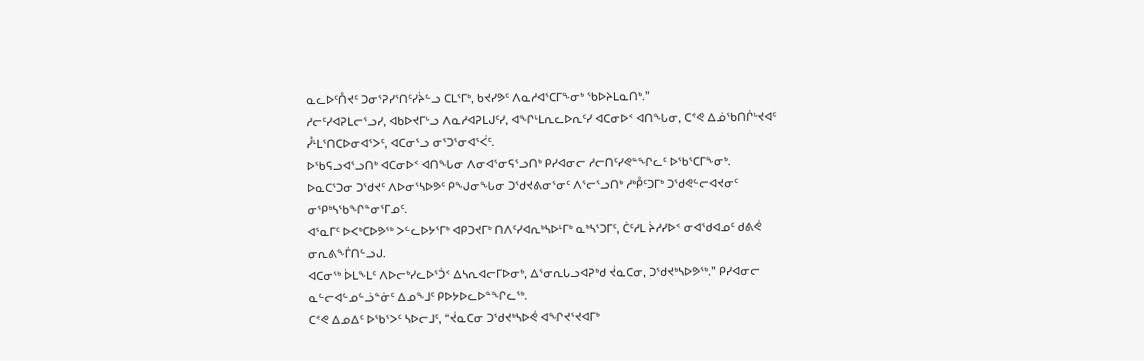ᓇᓚᐅᑦᑍᔪᑦ ᑐᓂᕐᕈᓯᕐᑎᑦᓯᔩᓪᓗ ᑕᒪᕐᒥᒃ, ᑲᔪᓯᕗᑦ ᐱᓇᓱᐊᕐᑕᒥᖕᓂᒃ ᖃᐅᔨᒪᓇᑎᒃ.”
ᓱᓕᑦᓯᐊᕈᒪᓕᕐᓗᓯ, ᐊᑲᐅᔪᒥᒡᓗ ᐱᓇᓱᐊᕈᒪᒍᑦᓯ, ᐊᖏᒻᒪᕆᓚᐅᕆᑦᓯ ᐊᑕᓂᐅᑉ ᐊᑎᖓᓂ, ᑕᕝᕙ ᐃᓅᖃᑎᒌᒡᔪᐊᑦ ᓮᒻᒪᕐᑎᑕᐅᓂᐊᕐᐳᑦ, ᐊᑕᓂᕐᓗ ᓂᕐᑐᕐᓂᐊᕐᐹᑦ.
ᐅᖃᕋᓗᐊᕐᓗᑎᒃ ᐊᑕᓂᐅᑉ ᐊᑎᖓᓂ ᐱᓂᐊᕐᓂᕋᕐᓗᑎᒃ ᑭᓯᐊᓂᓕ ᓱᓕᑎᑦᓯᕙᓐᖏᓚᑦ ᐅᖃᕐᑕᒥᖕᓂᒃ.
ᐅᓇᑕᕐᑐᓂ ᑐᖁᔪᑦ ᐱᐅᓂᕐᓴᐅᕗᑦ ᑭᖑᓂᖓᓂ ᑐᖁᔪᕕᓂᕐᓂᑦ ᐱᕐᓕᕐᓗᑎᒃ ᓱᒃᑬᑦᑐᒥᒃ ᑐᖁᕙᓪᓕᐊᔪᓂᑦ ᓂᕿᒃᓴᖃᖏᓐᓂᕐᒥᓄᑦ.
ᐊᕐᓇᒥᑦ ᐅᐸᒃᑕᐅᕗᖅ ᐳᓪᓚᐅᔭᕐᒥᒃ ᐊᑭᑐᔪᒥᒃ ᑎᐱᑦᓯᐊᕆᒃᓴᐅᒻᒥᒃ ᓇᒃᓴᕐᑐᒥᑦ, ᑖᑦᓱᒪ ᔩᓱᓯᐅᑉ ᓂᐊᖁᐊᓄᑦ ᑯᕕᕚ ᓂᕆᕕᖕᒦᑎᓪᓗᒍ.
ᐊᑕᓂᖅ ᐆᒪᖕᒪᑦ ᐱᐅᓕᒃᓯᓚᐅᕐᑑᑉ ᐃᓴᕆᐊᓕᒥᐅᓂᒃ, ᐃᕐᓂᕆᒐᓗᐊᕈᒃᑯ ᔫᓇᑕᓂ, ᑐᖁᔪᒃᓴᐅᕗᖅ.” ᑭᓯᐊᓂᓕ ᓇᓪᓕᐊᓪᓄᓪᓘᓐᓃᑦ ᐃᓄᖕᒧᑦ ᑭᐅᔭᐅᓚᐅᓐᖏᓚᖅ.
ᑕᕝᕙ ᐃᓄᐃᑦ ᐅᖃᕐᐳᑦ ᓴᐅᓕᒧᑦ, “ᔫᓇᑕᓂ ᑐᖁᔪᒃᓴᐅᕚ ᐊᖏᔪᕐᔪᐊᒥᒃ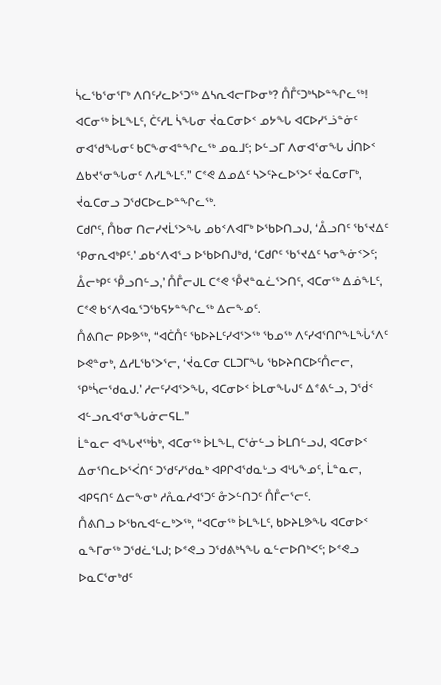ᓵᓚᖃᕐᓂᕐᒥᒃ ᐱᑎᑦᓯᓚᐅᕐᑐᖅ ᐃᓴᕆᐊᓕᒥᐅᓂᒃ? ᑍᒤᑦᑐᒃᓴᐅᓐᖏᓚᖅ! ᐊᑕᓂᖅ ᐆᒪᖕᒪᑦ, ᑖᑦᓱᒪ ᓵᖓᓂ ᔫᓇᑕᓂᐅᑉ ᓄᔭᖓ ᐊᑕᐅᓯᕐᓘᓐᓃᑦ ᓂᐊᖁᖓᓂᑦ ᑲᑕᖕᓂᐊᓐᖏᓚᖅ ᓄᓇᒧᑦ; ᐅᓪᓗᒥ ᐱᓂᐊᕐᓂᖓ ᒎᑎᐅᑉ ᐃᑲᔪᕐᓂᖓᓂᑦ ᐱᓯᒪᖕᒪᑦ.” ᑕᕝᕙ ᐃᓄᐃᑦ ᓴᐳᑦᔨᓚᐅᕐᐳᑦ ᔫᓇᑕᓂᒥᒃ, ᔫᓇᑕᓂᓗ ᑐᖁᑕᐅᓚᐅᓐᖏᓚᖅ.
ᑕᑯᒋᑦ, ᑍᑲᓂ ᑎᓕᓯᔪᒫᕐᐳᖓ ᓄᑲᑉᐱᐊᒥᒃ ᐅᖃᐅᑎᓗᒍ, ‘ᐂᓗᑎᑦ ᖃᕐᔪᐃᑦ ᕿᓂᕆᐊᒃᑭᑦ.’ ᓄᑲᑉᐱᐊᕐᓗ ᐅᖃᐅᑎᒍᒃᑯ, ‘ᑕᑯᒋᑦ ᖃᕐᔪᐃᑦ ᓴᓂᖕᓃᑉᐳᑦ; ᐂᓕᒃᑭᑦ ᕾᓗᑎᓪᓗ,’ ᑍᒤᓕᒍᒪ ᑕᕝᕙ ᕾᔪᓐᓇᓛᕐᐳᑎᑦ, ᐊᑕᓂᖅ ᐃᓅᖕᒪᑦ, ᑕᕝᕙ ᑲᑉᐱᐊᓇᕐᑐᖃᕋᔭᓐᖏᓚᖅ ᐃᓕᖕᓄᑦ.
ᑍᕕᑎᓕ ᑭᐅᕗᖅ, “ᐊᑖᑍᑦ ᖃᐅᔨᒪᑦᓯᐊᕐᐳᖅ ᖃᓄᖅ ᐱᑦᓯᐊᕐᑎᒋᖕᒪᖔᕐᐱᑦ ᐅᕙᓐᓂᒃ, ᐃᓱᒪᖃᕐᐳᕐᓕ, ‘ᔫᓇᑕᓂ ᑕᒪᑐᒥᖓ ᖃᐅᔨᑎᑕᐅᑦᑍᓕᓕ, ᕿᒃᓵᓕᖁᓇᒍ.’ ᓱᓕᑦᓯᐊᕐᐳᖓ, ᐊᑕᓂᐅᑉ ᐆᒪᓂᖓᒍᑦ ᐃᕝᕕᓪᓗ, ᑐᖂᑉ ᐊᓪᓗᕆᐊᕐᓂᖓᓃᓕᕋᒪ.”
ᒫᓐᓇᓕ ᐊᖓᔪᖅᑳᒃ, ᐊᑕᓂᖅ ᐆᒪᖕᒪ, ᑕᕐᓃᓪᓗ ᐆᒪᑎᓪᓗᒍ, ᐊᑕᓂᐅᑉ ᐃᓂᕐᑎᓚᐅᕐᐹᑎᑦ ᑐᖁᑦᓯᖁᓇᒃ ᐊᑭᒋᐊᖁᓇᒡᓗ ᐊᒡᒐᖕᓄᑦ, ᒫᓐᓇᓕ, ᐊᑭᕋᑎᑦ ᐃᓕᖕᓂᒃ ᓱᕅᓇᓱᐊᕐᑐᑦ ᓁᐳᓪᑎᑐᑦ ᑍᒤᓕᕐᓕᑦ.
ᑍᕕᑎᓗ ᐅᖃᕆᐊᓪᓚᒃᐳᖅ, “ᐊᑕᓂᖅ ᐆᒪᖕᒪᑦ, ᑲᐅᔨᒪᕗᖓ ᐊᑕᓂᐅᑉ ᓇᖕᒥᓂᖅ ᑐᖁᓛᕐᒪᒍ; ᐅᕝᕙᓗ ᑐᖁᕕᒃᓴᖓ ᓇᓪᓕᐅᑎᒃᐸᑦ; ᐅᕝᕙᓗ ᐅᓇᑕᕐᓂᒃᑯᑦ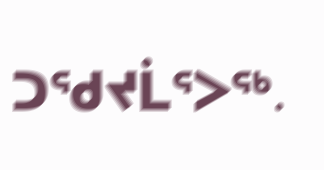ᑐᖁᔪᒫᕐᐳᖅ.